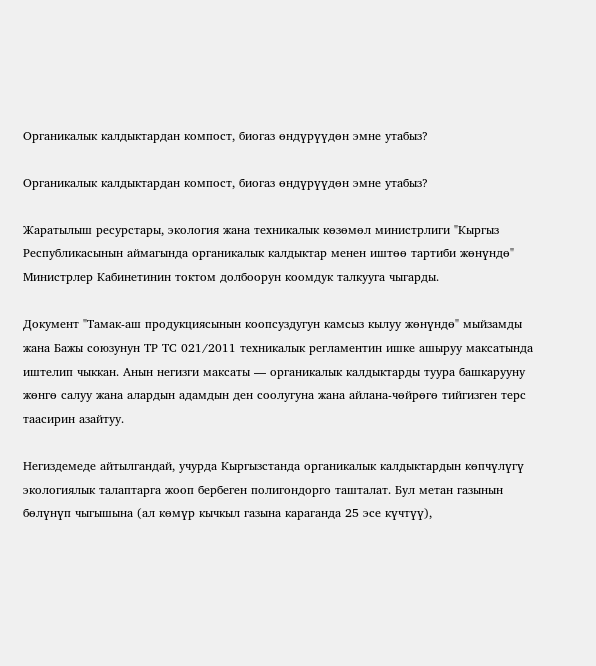Органикалык калдыктардан компост, биогаз өндүрүүдөн эмне утабыз?

Органикалык калдыктардан компост, биогаз өндүрүүдөн эмне утабыз?

Жаратылыш ресурстары, экология жана техникалык көзөмөл министрлиги "Кыргыз Республикасынын аймагында органикалык калдыктар менен иштөө тартиби жөнүндө" Министрлер Кабинетинин токтом долбоорун коомдук талкууга чыгарды.

Документ "Тамак-аш продукциясынын коопсуздугун камсыз кылуу жөнүндө" мыйзамды жана Бажы союзунун ТР ТС 021/2011 техникалык регламентин ишке ашыруу максатында иштелип чыккан. Анын негизги максаты — органикалык калдыктарды туура башкарууну жөнгө салуу жана алардын адамдын ден соолугуна жана айлана-чөйрөгө тийгизген терс таасирин азайтуу.

Негиздемеде айтылгандай, учурда Кыргызстанда органикалык калдыктардын көпчүлүгү экологиялык талаптарга жооп бербеген полигондорго ташталат. Бул метан газынын бөлүнүп чыгышына (ал көмүр кычкыл газына караганда 25 эсе күчтүү),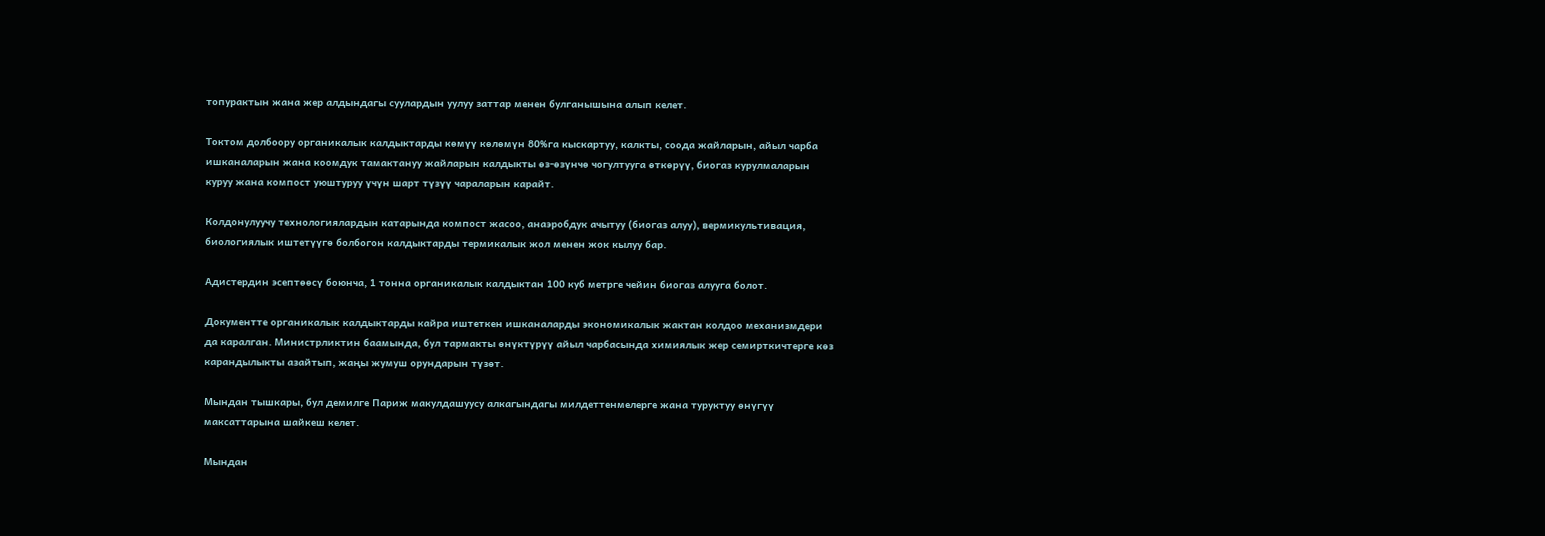топурактын жана жер алдындагы суулардын уулуу заттар менен булганышына алып келет.

Токтом долбоору органикалык калдыктарды көмүү көлөмүн 80%га кыскартуу, калкты, соода жайларын, айыл чарба ишканаларын жана коомдук тамактануу жайларын калдыкты өз-өзүнчө чогултууга өткөрүү, биогаз курулмаларын куруу жана компост уюштуруу үчүн шарт түзүү чараларын карайт.

Колдонулуучу технологиялардын катарында компост жасоо, анаэробдук ачытуу (биогаз алуу), вермикультивация, биологиялык иштетүүгө болбогон калдыктарды термикалык жол менен жок кылуу бар.

Адистердин эсептөөсү боюнча, 1 тонна органикалык калдыктан 100 куб метрге чейин биогаз алууга болот.

Документте органикалык калдыктарды кайра иштеткен ишканаларды экономикалык жактан колдоо механизмдери да каралган. Министрликтин баамында, бул тармакты өнүктүрүү айыл чарбасында химиялык жер семирткичтерге көз карандылыкты азайтып, жаңы жумуш орундарын түзөт.

Мындан тышкары, бул демилге Париж макулдашуусу алкагындагы милдеттенмелерге жана туруктуу өнүгүү максаттарына шайкеш келет.

Мындан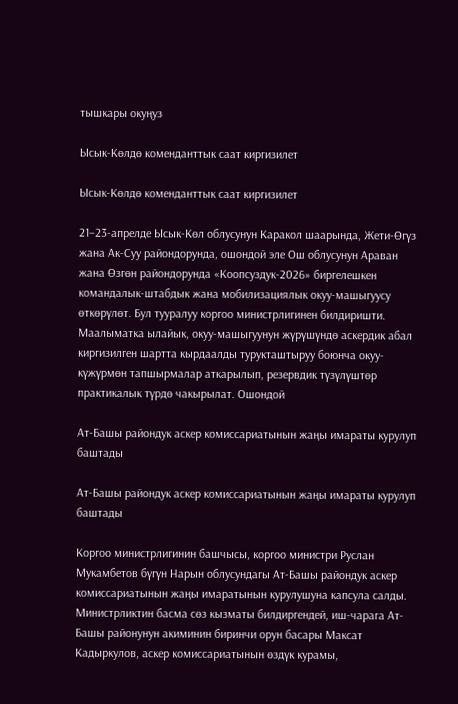тышкары окуңуз

Ысык-Көлдө коменданттык саат киргизилет

Ысык-Көлдө коменданттык саат киргизилет

21–23-апрелде Ысык-Көл облусунун Каракол шаарында, Жети-Өгүз жана Ак-Суу райондорунда, ошондой эле Ош облусунун Араван жана Өзгөн райондорунда «Коопсуздук-2026» биргелешкен командалык-штабдык жана мобилизациялык окуу-машыгуусу өткөрүлөт. Бул тууралуу коргоо министрлигинен билдиришти. Маалыматка ылайык, окуу-машыгуунун жүрүшүндө аскердик абал киргизилген шартта кырдаалды турукташтыруу боюнча окуу-күжүрмөн тапшырмалар аткарылып, резервдик түзүлүштөр практикалык түрдө чакырылат. Ошондой

Ат-Башы райондук аскер комиссариатынын жаңы имараты курулуп баштады

Ат-Башы райондук аскер комиссариатынын жаңы имараты курулуп баштады

Коргоо министрлигинин башчысы, коргоо министри Руслан Мукамбетов бүгүн Нарын облусундагы Ат-Башы райондук аскер комиссариатынын жаңы имаратынын курулушуна капсула салды. Министрликтин басма сөз кызматы билдиргендей, иш-чарага Ат-Башы районунун акиминин биринчи орун басары Максат Кадыркулов, аскер комиссариатынын өздүк курамы,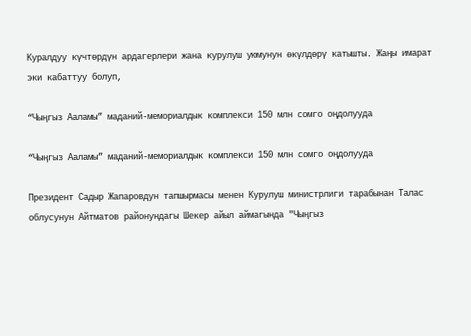Куралдуу күчтөрдүн ардагерлери жана курулуш уюмунун өкүлдөрү катышты. Жаңы имарат эки кабаттуу болуп,

“Чыңгыз Ааламы” маданий-мемориалдык комплекси 150 млн сомго оңдолууда

“Чыңгыз Ааламы” маданий-мемориалдык комплекси 150 млн сомго оңдолууда

Президент Садыр Жапаровдун тапшырмасы менен Курулуш министрлиги тарабынан Талас облусунун Айтматов районундагы Шекер айыл аймагында "Чыңгыз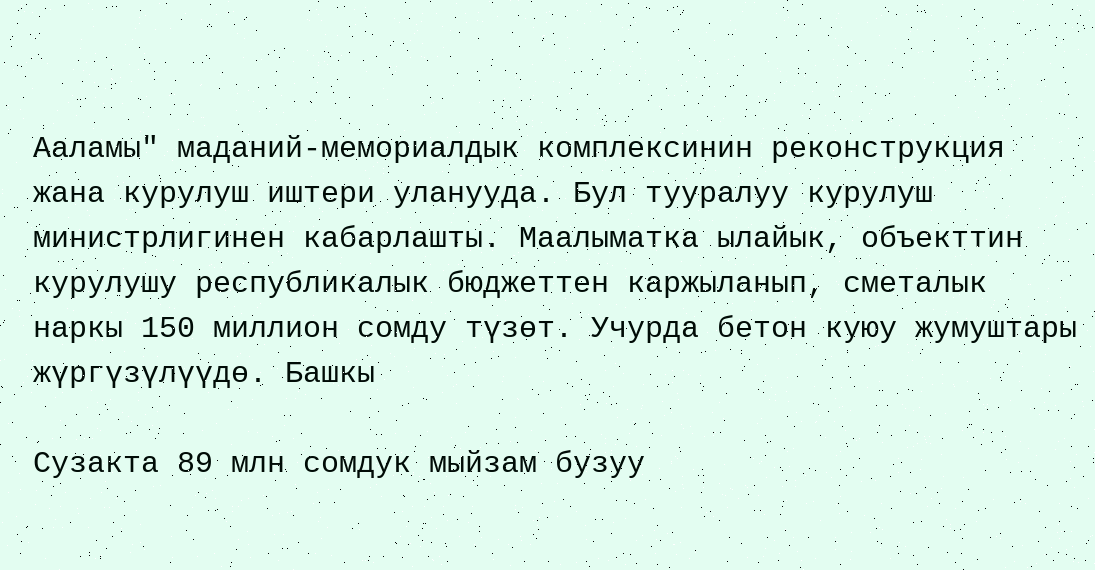Ааламы" маданий-мемориалдык комплексинин реконструкция жана курулуш иштери уланууда. Бул тууралуу курулуш министрлигинен кабарлашты. Маалыматка ылайык, объекттин курулушу республикалык бюджеттен каржыланып, сметалык наркы 150 миллион сомду түзөт. Учурда бетон куюу жумуштары жүргүзүлүүдө. Башкы

Сузакта 89 млн сомдук мыйзам бузуу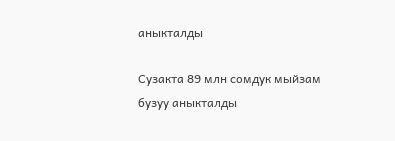аныкталды

Сузакта 89 млн сомдук мыйзам бузуу аныкталды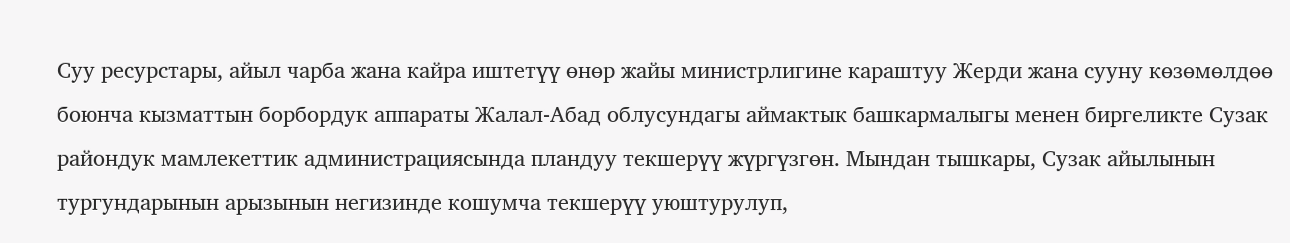Суу ресурстары, айыл чарба жана кайра иштетүү өнөр жайы министрлигине караштуу Жерди жана сууну көзөмөлдөө боюнча кызматтын борбордук аппараты Жалал-Абад облусундагы аймактык башкармалыгы менен биргеликте Сузак райондук мамлекеттик администрациясында пландуу текшерүү жүргүзгөн. Мындан тышкары, Сузак айылынын тургундарынын арызынын негизинде кошумча текшерүү уюштурулуп,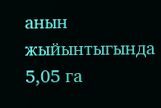анын жыйынтыгында 5,05 га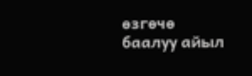өзгөчө баалуу айыл